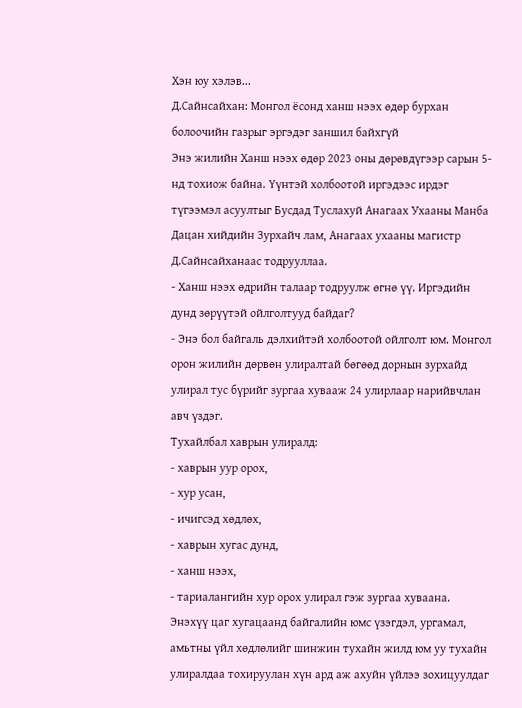Хэн юу хэлэв...
Д.Сайнсайхан: Монгол ёсонд ханш нээх өдөр бурхан болоочийн газрыг эргэдэг заншил байхгүй
Энэ жилийн Ханш нээх өдөр 2023 оны дөрөвдүгээр сарын 5-нд тохиож байна. Үүнтэй холбоотой иргэдээс ирдэг түгээмэл асуултыг Бусдад Туслахуй Анагаах Ухааны Манба Дацан хийдийн Зурхайч лам, Анагаах ухааны магистр Д.Сайнсайханаас тодрууллаа.
- Ханш нээх өдрийн талаар тодруулж өгнө үү. Иргэдийн дунд зөрүүтэй ойлголтууд байдаг?
- Энэ бол байгаль дэлхийтэй холбоотой ойлголт юм. Монгол орон жилийн дөрвөн улиралтай бөгөөд дорнын зурхайд улирал тус бүрийг зургаа хувааж 24 улирлаар нарийвчлан авч үздэг.
Тухайлбал хаврын улиралд:
- хаврын уур орох,
- хур усан,
- ичигсэд хөдлөх,
- хаврын хугас дунд,
- ханш нээх,
- тариалангийн хур орох улирал гэж зургаа хуваана.
Энэхүү цаг хугацаанд байгалийн юмс үзэгдэл, ургамал, амьтны үйл хөдлөлийг шинжин тухайн жилд юм уу тухайн улиралдаа тохируулан хүн ард аж ахуйн үйлээ зохицуулдаг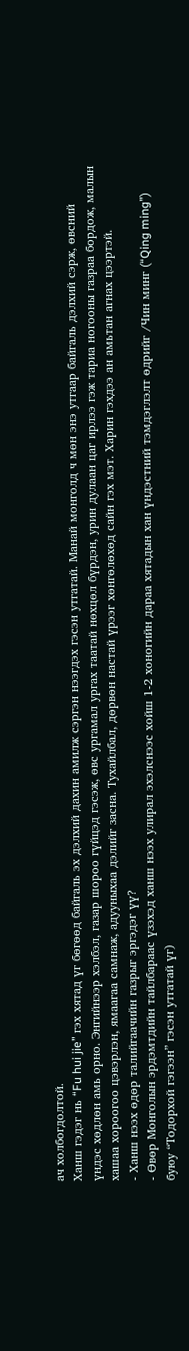ач холбогдолтой.
Ханш гэдэг нь “Fu hui jie” гэх хятад үг бөгөөд байгаль эх дэлхий дахин амилж сэргэн нээгдэх гэсэн утгатай. Манай монголд ч мөн энэ утгаар байгаль дэлхий сэрж, өвсний үндэс хөдлөн амь орно. Энгийнээр хэлбэл, газар шороо гүйцэд гэсэж, өвс ургамал ургах таатай нөхцөл бүрдэн, урин дулаан цаг ирлээ гэж тариа ногооны газраа бордож, малын хашаа хороогоо цэвэрлэн, ямаагаа самнаж, адууныхаа дэлийг засна. Тухайлбал, дөрвөн настай үрээг хөнгөлөхөд сайн гэх мэт. Харин гэхдээ ан амьтан агнах цээртэй.
- Ханш нээх өдөр талийгаачийн газрыг эргэдэг үү?
- Өвөр Монголын эрдэмтдийн тайлбараас үзэхэд ханш нээх улирал эхэлснээс хойш 1-2 хоногийн дараа хятадын хан үндэстний тэмдэглэлт өдрийг /Чин минг (“Qing ming”) буюу “Тодорхой гэгээн” гэсэн утгатай үг)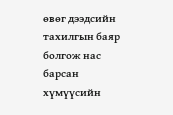өвөг дээдсийн тахилгын баяр болгож нас барсан хүмүүсийн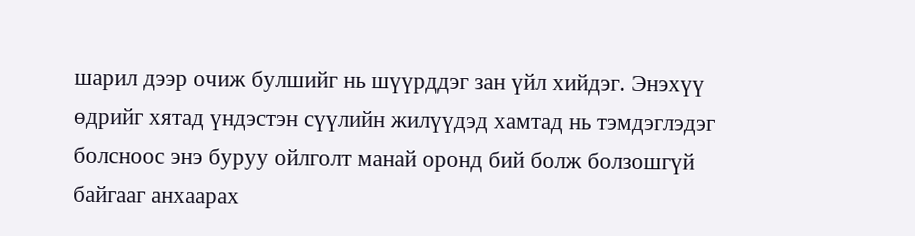шарил дээр очиж булшийг нь шүүрддэг зан үйл хийдэг. Энэхүү өдрийг хятад үндэстэн сүүлийн жилүүдэд хамтад нь тэмдэглэдэг болсноос энэ буруу ойлголт манай оронд бий болж болзошгүй байгааг анхаарах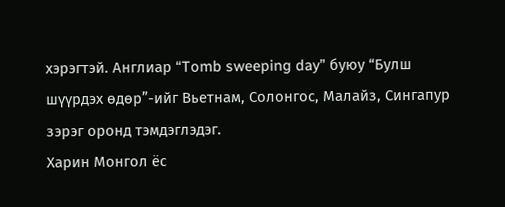хэрэгтэй. Англиар “Tomb sweeping day” буюу “Булш шүүрдэх өдөр”-ийг Вьетнам, Солонгос, Малайз, Сингапур зэрэг оронд тэмдэглэдэг.
Харин Монгол ёс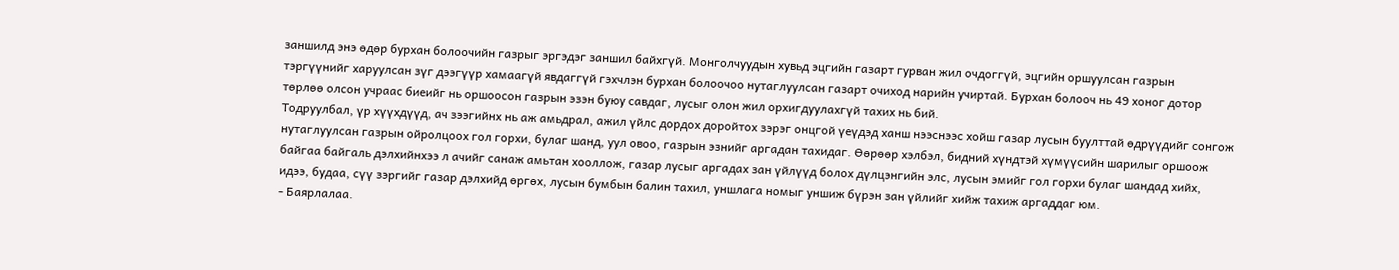заншилд энэ өдөр бурхан болоочийн газрыг эргэдэг заншил байхгүй. Монголчуудын хувьд эцгийн газарт гурван жил очдоггүй, эцгийн оршуулсан газрын тэргүүнийг харуулсан зүг дээгүүр хамаагүй явдаггүй гэхчлэн бурхан болоочоо нутаглуулсан газарт очиход нарийн учиртай. Бурхан болооч нь 49 хоног дотор төрлөө олсон учраас биеийг нь оршоосон газрын эзэн буюу савдаг, лусыг олон жил орхигдуулахгүй тахих нь бий.
Тодруулбал, үр хүүхдүүд, ач зээгийнх нь аж амьдрал, ажил үйлс дордох доройтох зэрэг онцгой үеүдэд ханш нээснээс хойш газар лусын буулттай өдрүүдийг сонгож нутаглуулсан газрын ойролцоох гол горхи, булаг шанд, уул овоо, газрын эзнийг аргадан тахидаг. Өөрөөр хэлбэл, бидний хүндтэй хүмүүсийн шарилыг оршоож байгаа байгаль дэлхийнхээ л ачийг санаж амьтан хооллож, газар лусыг аргадах зан үйлүүд болох дүлцэнгийн элс, лусын эмийг гол горхи булаг шандад хийх, идээ, будаа, сүү зэргийг газар дэлхийд өргөх, лусын бумбын балин тахил, уншлага номыг уншиж бүрэн зан үйлийг хийж тахиж аргаддаг юм.
- Баярлалаа.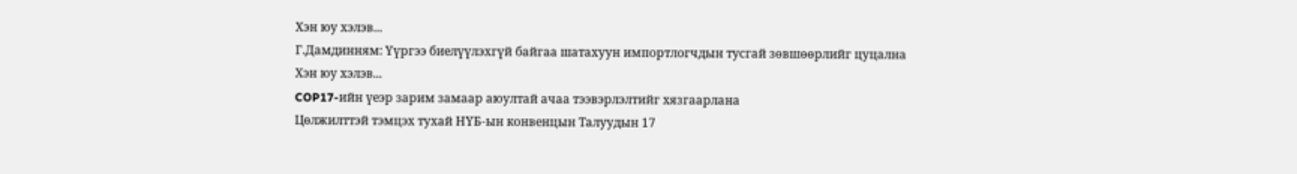Хэн юу хэлэв...
Г.Дамдинням: Үүргээ биелүүлэхгүй байгаа шатахуун импортлогчдын тусгай зөвшөөрлийг цуцална
Хэн юу хэлэв...
COP17-ийн үеэр зарим замаар аюултай ачаа тээвэрлэлтийг хязгаарлана
Цөлжилттэй тэмцэх тухай НҮБ-ын конвенцын Талуудын 17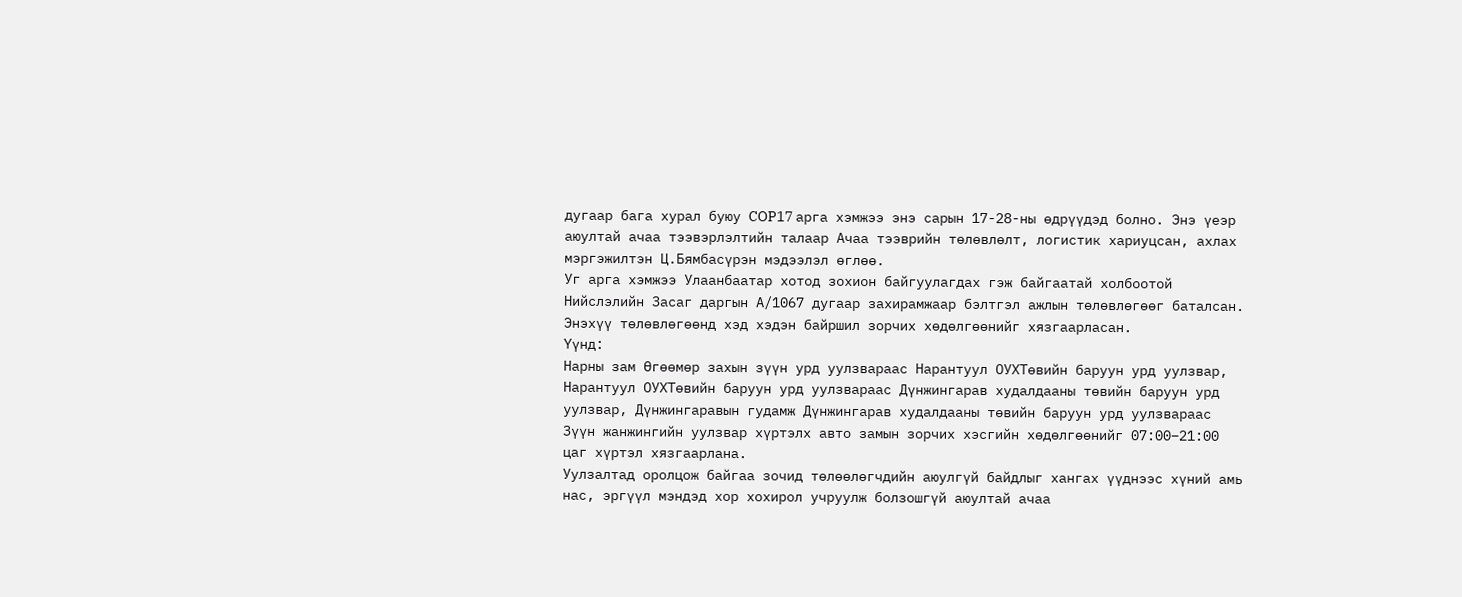дугаар бага хурал буюу COP17 арга хэмжээ энэ сарын 17-28-ны өдрүүдэд болно. Энэ үеэр аюултай ачаа тээвэрлэлтийн талаар Ачаа тээврийн төлөвлөлт, логистик хариуцсан, ахлах мэргэжилтэн Ц.Бямбасүрэн мэдээлэл өглөө.
Уг арга хэмжээ Улаанбаатар хотод зохион байгуулагдах гэж байгаатай холбоотой Нийслэлийн Засаг даргын А/1067 дугаар захирамжаар бэлтгэл ажлын төлөвлөгөөг баталсан. Энэхүү төлөвлөгөөнд хэд хэдэн байршил зорчих хөдөлгөөнийг хязгаарласан.
Үүнд:
Нарны зам Өгөөмөр захын зүүн урд уулзвараас Нарантуул ОУХТөвийн баруун урд уулзвар, Нарантуул ОУХТөвийн баруун урд уулзвараас Дүнжингарав худалдааны төвийн баруун урд уулзвар, Дүнжингаравын гудамж Дүнжингарав худалдааны төвийн баруун урд уулзвараас Зүүн жанжингийн уулзвар хүртэлх авто замын зорчих хэсгийн хөдөлгөөнийг 07:00–21:00 цаг хүртэл хязгаарлана.
Уулзалтад оролцож байгаа зочид төлөөлөгчдийн аюулгүй байдлыг хангах үүднээс хүний амь нас, эргүүл мэндэд хор хохирол учруулж болзошгүй аюултай ачаа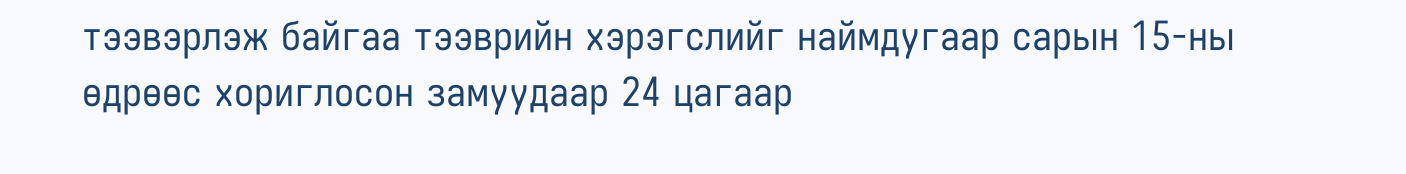тээвэрлэж байгаа тээврийн хэрэгслийг наймдугаар сарын 15-ны өдрөөс хориглосон замуудаар 24 цагаар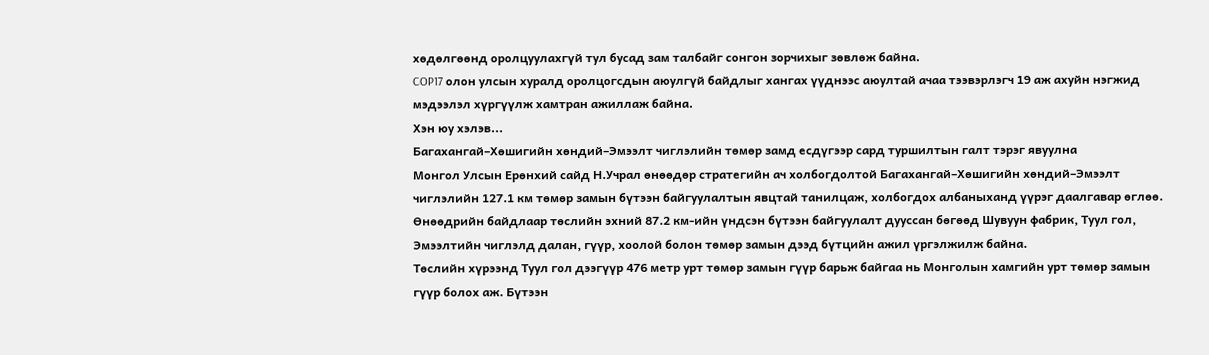хөдөлгөөнд оролцуулахгүй тул бусад зам талбайг сонгон зорчихыг зөвлөж байна.
COP17 олон улсын хуралд оролцогсдын аюулгүй байдлыг хангах үүднээс аюултай ачаа тээвэрлэгч 19 аж ахуйн нэгжид мэдээлэл хүргүүлж хамтран ажиллаж байна.
Хэн юу хэлэв...
Багахангай–Хөшигийн хөндий–Эмээлт чиглэлийн төмөр замд есдүгээр сард туршилтын галт тэрэг явуулна
Монгол Улсын Ерөнхий сайд Н.Учрал өнөөдөр стратегийн ач холбогдолтой Багахангай–Хөшигийн хөндий–Эмээлт чиглэлийн 127.1 км төмөр замын бүтээн байгуулалтын явцтай танилцаж, холбогдох албаныханд үүрэг даалгавар өглөө.
Өнөөдрийн байдлаар төслийн эхний 87.2 км-ийн үндсэн бүтээн байгуулалт дууссан бөгөөд Шувуун фабрик, Туул гол, Эмээлтийн чиглэлд далан, гүүр, хоолой болон төмөр замын дээд бүтцийн ажил үргэлжилж байна.
Төслийн хүрээнд Туул гол дээгүүр 476 метр урт төмөр замын гүүр барьж байгаа нь Монголын хамгийн урт төмөр замын гүүр болох аж. Бүтээн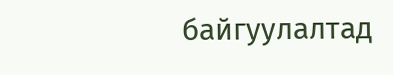байгуулалтад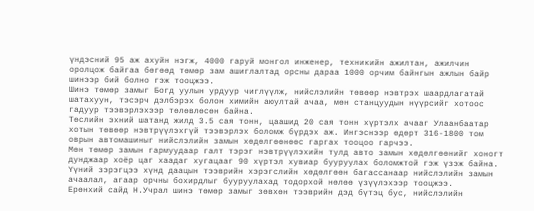үндэсний 95 аж ахуйн нэгж, 4000 гаруй монгол инженер, техникийн ажилтан, ажилчин оролцож байгаа бөгөөд төмөр зам ашиглалтад орсны дараа 1000 орчим байнгын ажлын байр шинээр бий болно гэж тооцжээ.
Шинэ төмөр замыг Богд уулын урдуур чиглүүлж, нийслэлийн төвөөр нэвтрэх шаардлагатай шатахуун, тэсэрч дэлбэрэх болон химийн аюултай ачаа, мөн станцуудын нүүрсийг хотоос гадуур тээвэрлэхээр төлөвлөсөн байна.
Төслийн эхний шатанд жилд 3.5 сая тонн, цаашид 20 сая тонн хүртэлх ачааг Улаанбаатар хотын төвөөр нэвтрүүлэхгүй тээвэрлэх боломж бүрдэх аж. Ингэснээр өдөрт 316-1800 том оврын автомашиныг нийслэлийн замын хөдөлгөөнөөс гаргах тооцоо гарчээ.
Мөн төмөр замын гармуудаар галт тэрэг нэвтрүүлэхийн тулд авто замын хөдөлгөөнийг хоногт дунджаар хоёр цаг хаадаг хугацааг 90 хүртэл хувиар бууруулах боломжтой гэж үзэж байна. Үүний зэрэгцээ хүнд даацын тээврийн хэрэгслийн хөдөлгөөн багассанаар нийслэлийн замын ачаалал, агаар орчны бохирдлыг бууруулахад тодорхой нөлөө үзүүлэхээр тооцжээ.
Ерөнхий сайд Н.Учрал шинэ төмөр замыг зөвхөн тээврийн дэд бүтэц бус, нийслэлийн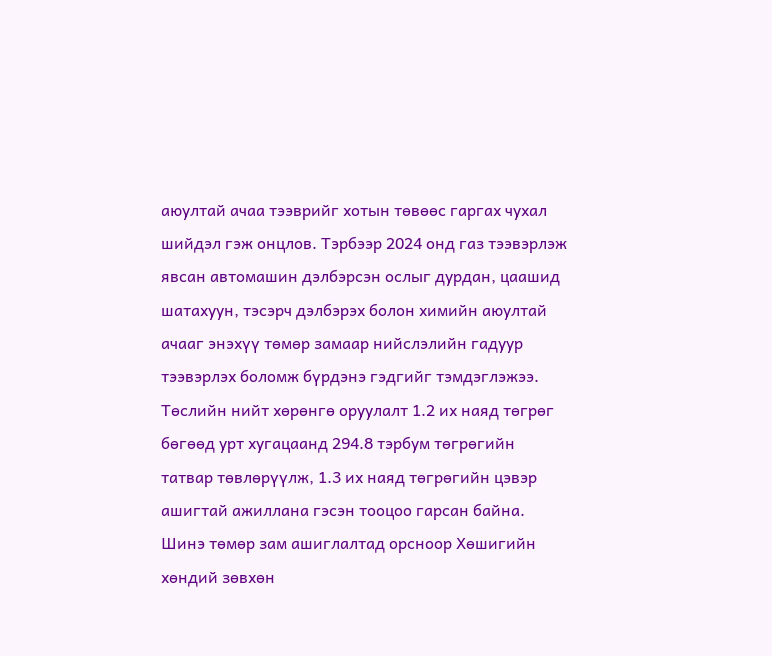аюултай ачаа тээврийг хотын төвөөс гаргах чухал шийдэл гэж онцлов. Тэрбээр 2024 онд газ тээвэрлэж явсан автомашин дэлбэрсэн ослыг дурдан, цаашид шатахуун, тэсэрч дэлбэрэх болон химийн аюултай ачааг энэхүү төмөр замаар нийслэлийн гадуур тээвэрлэх боломж бүрдэнэ гэдгийг тэмдэглэжээ.
Төслийн нийт хөрөнгө оруулалт 1.2 их наяд төгрөг бөгөөд урт хугацаанд 294.8 тэрбум төгрөгийн татвар төвлөрүүлж, 1.3 их наяд төгрөгийн цэвэр ашигтай ажиллана гэсэн тооцоо гарсан байна.
Шинэ төмөр зам ашиглалтад орсноор Хөшигийн хөндий зөвхөн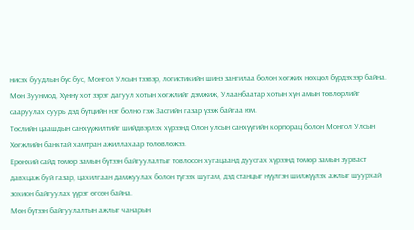нисэх буудлын бүс бус, Монгол Улсын тээвэр, логистикийн шинэ зангилаа болон хөгжих нөхцөл бүрдэхээр байна. Мөн Зуунмод, Хүннү хот зэрэг дагуул хотын хөгжлийг дэмжиж, Улаанбаатар хотын хүн амын төвлөрлийг сааруулах суурь дэд бүтцийн нэг болно гэж Засгийн газар үзэж байгаа юм.
Төслийн цаашдын санхүүжилтийг шийдвэрлэх хүрээнд Олон улсын санхүүгийн корпорац болон Монгол Улсын Хөгжлийн банктай хамтран ажиллахаар төлөвлөжээ.
Ерөнхий сайд төмөр замын бүтээн байгуулалтыг товлосон хугацаанд дуусгах хүрээнд төмөр замын зурваст давхцаж буй газар, цахилгаан дамжуулах болон түгээх шугам, дэд станцыг нүүлгэн шилжүүлэх ажлыг шуурхай зохион байгуулах үүрэг өгсөн байна.
Мөн бүтээн байгуулалтын ажлыг чанарын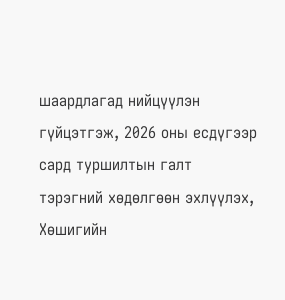шаардлагад нийцүүлэн гүйцэтгэж, 2026 оны есдүгээр сард туршилтын галт тэрэгний хөдөлгөөн эхлүүлэх, Хөшигийн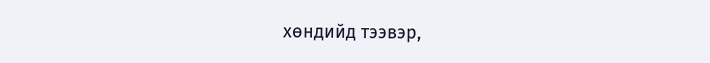хөндийд тээвэр,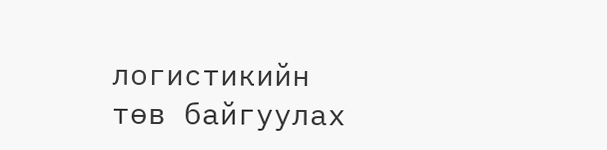логистикийн төв байгуулах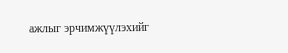ажлыг эрчимжүүлэхийг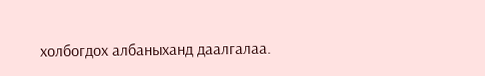холбогдох албаныханд даалгалаа.